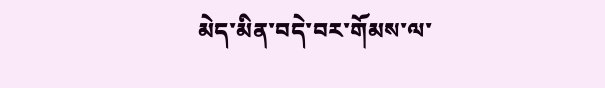མེད་མིན་བདེ་བར་གོམས་ལ་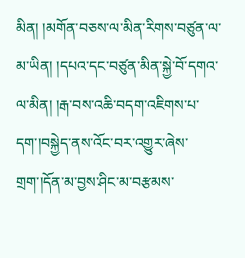མིན། །མགོན་བཅས་ལ་མིན་རིགས་བཙུན་ལ་མ་ཡིན། །དཔའ་དང་བཙུན་མིན་སྐྱེ་བོ་དགའ་ལ་མིན། །རྒ་བས་འཆི་བདག་འཇིགས་པ་དག་།བསྐྱེད་ནས་འོང་བར་འགྱུར་ཞེས་གྲག་།དོན་མ་བྱས་ཤིང་མ་བརྩམས་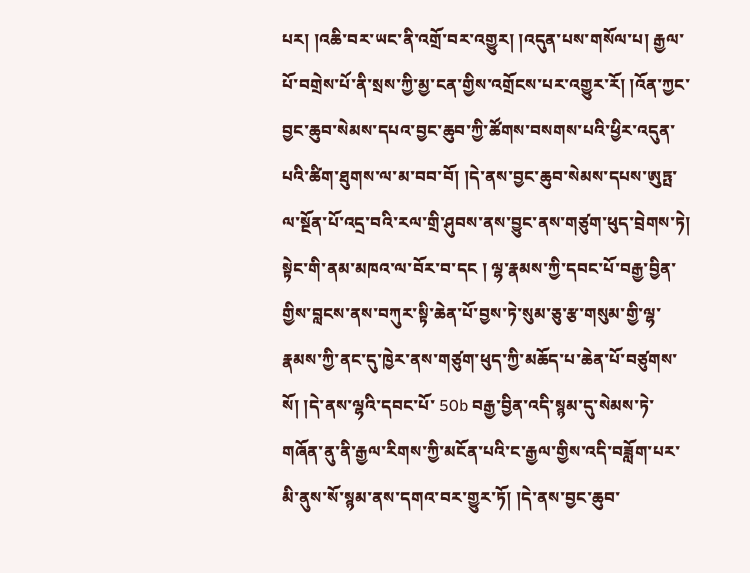པར། །འཆི་བར་ཡང་ནི་འགྲོ་བར་འགྱུར། །འདུན་པས་གསོལ་པ། རྒྱལ་པོ་བགྲེས་པོ་ནི་སྲས་ཀྱི་མྱ་ངན་གྱིས་འགྲོངས་པར་འགྱུར་རོ། །འོན་ཀྱང་བྱང་ཆུབ་སེམས་དཔའ་བྱང་ཆུབ་ཀྱི་ཚོགས་བསགས་པའི་ཕྱིར་འདུན་པའི་ཚིག་ཐུགས་ལ་མ་བབ་བོ། །དེ་ནས་བྱང་ཆུབ་སེམས་དཔས་ཨུཏྤ་ལ་སྔོན་པོ་འདྲ་བའི་རལ་གྲི་ཤུབས་ནས་བྱུང་ནས་གཙུག་ཕུད་བྲེགས་ཏེ། སྟེང་གི་ནམ་མཁའ་ལ་བོར་བ་དང ། ལྷ་རྣམས་ཀྱི་དབང་པོ་བརྒྱ་བྱིན་གྱིས་བླངས་ནས་བཀུར་སྟི་ཆེན་པོ་བྱས་ཏེ་སུམ་ཅུ་རྩ་གསུམ་གྱི་ལྷ་རྣམས་ཀྱི་ནང་དུ་ཁྱེར་ནས་གཙུག་ཕུད་ཀྱི་མཆོད་པ་ཆེན་པོ་བཙུགས་སོ། །དེ་ནས་ལྷའི་དབང་པོ་ 50b བརྒྱ་བྱིན་འདི་སྙམ་དུ་སེམས་ཏེ་གཞོན་ནུ་ནི་རྒྱལ་རིགས་ཀྱི་མངོན་པའི་ང་རྒྱལ་གྱིས་འདི་བཟློག་པར་མི་ནུས་སོ་སྙམ་ནས་དགའ་བར་གྱུར་ཏོ། །དེ་ནས་བྱང་ཆུབ་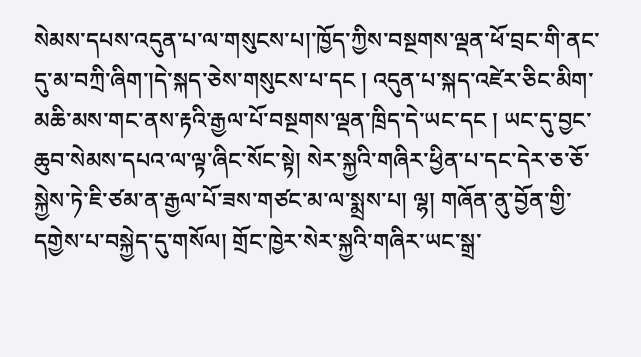སེམས་དཔས་འདུན་པ་ལ་གསུངས་པ།་ཁྱོད་ཀྱིས་བསྔགས་ལྡན་ཕོ་བྲང་གི་ནང་དུ་མ་བཀྲི་ཞིག་།དེ་སྐད་ཅེས་གསུངས་པ་དང ། འདུན་པ་སྐད་འཛེར་ཅིང་མིག་མཆི་མས་གང་ནས་རྟའི་རྒྱལ་པོ་བསྔགས་ལྡན་ཁྲིད་དེ་ཡང་དང ། ཡང་དུ་བྱང་ཆུབ་སེམས་དཔའ་ལ་ལྟ་ཞིང་སོང་སྟེ། སེར་སྐྱའི་གཞིར་ཕྱིན་པ་དང་དེར་ཅ་ཅོ་སྐྱེས་ཏེ་ཇི་ཙམ་ན་རྒྱལ་པོ་ཟས་གཙང་མ་ལ་སྨྲས་པ། ལྷ། གཞོན་ནུ་བྱོན་གྱི་དགྱེས་པ་བསྐྱེད་དུ་གསོལ། གྲོང་ཁྱེར་སེར་སྐྱའི་གཞིར་ཡང་སྒྲ་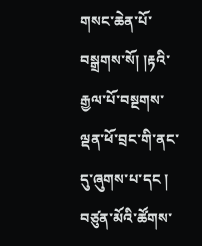གསང་ཆེན་པོ་བསྒྲགས་སོ། །རྟའི་རྒྱལ་པོ་བསྔགས་ལྡན་ཕོ་བྲང་གི་ནང་དུ་ཞུགས་པ་དང ། བཙུན་མོའི་ཚོགས་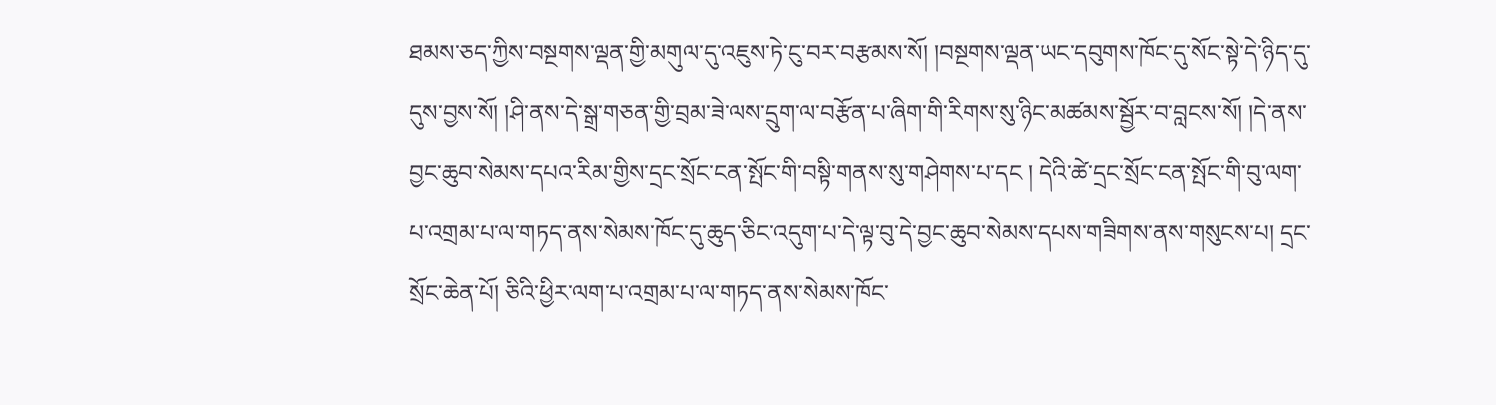ཐམས་ཅད་ཀྱིས་བསྔགས་ལྡན་གྱི་མགུལ་དུ་འཇུས་ཏེ་ངུ་བར་བརྩམས་སོ། །བསྔགས་ལྡན་ཡང་དབུགས་ཁོང་དུ་སོང་སྟེ་དེ་ཉིད་དུ་དུས་བྱས་སོ། །ཤི་ནས་དེ་སྒྲ་གཅན་གྱི་བྲམ་ཟེ་ལས་དྲུག་ལ་བརྩོན་པ་ཞིག་གི་རིགས་སུ་ཉིང་མཚམས་སྦྱོར་བ་བླངས་སོ། །དེ་ནས་བྱང་ཆུབ་སེམས་དཔའ་རིམ་གྱིས་དྲང་སྲོང་ངན་སྤོང་གི་བསྟི་གནས་སུ་གཤེགས་པ་དང ། དེའི་ཚེ་དྲང་སྲོང་ངན་སྤོང་གི་བུ་ལག་པ་འགྲམ་པ་ལ་གཏད་ནས་སེམས་ཁོང་དུ་ཆུད་ཅིང་འདུག་པ་དེ་ལྟ་བུ་དེ་བྱང་ཆུབ་སེམས་དཔས་གཟིགས་ནས་གསུངས་པ། དྲང་སྲོང་ཆེན་པོ། ཅིའི་ཕྱིར་ལག་པ་འགྲམ་པ་ལ་གཏད་ནས་སེམས་ཁོང་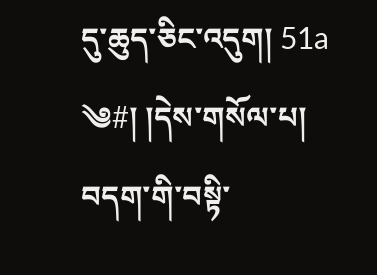དུ་ཆུད་ཅིང་འདུག། 51a ༄#། །དེས་གསོལ་པ། བདག་གི་བསྟི་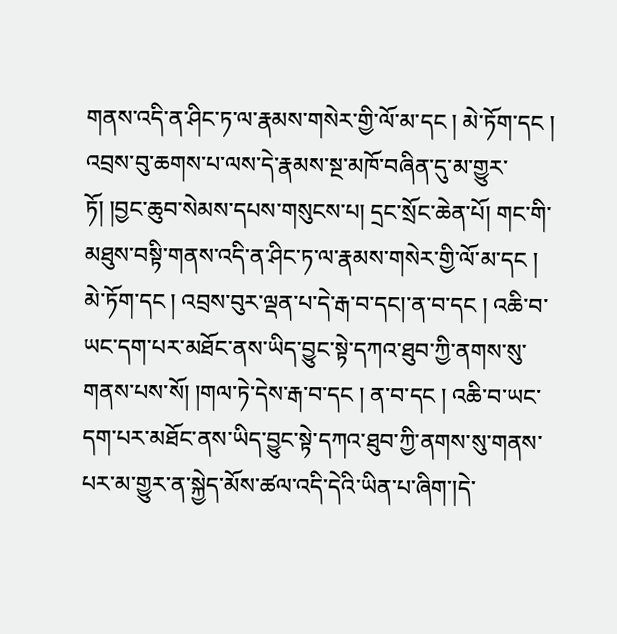གནས་འདི་ན་ཤིང་ཏ་ལ་རྣམས་གསེར་གྱི་ལོ་མ་དང ། མེ་ཏོག་དང ། འབྲས་བུ་ཆགས་པ་ལས་དེ་རྣམས་སྔ་མཁོ་བཞིན་དུ་མ་གྱུར་ཏོ། །བྱང་ཆུབ་སེམས་དཔས་གསུངས་པ། དྲང་སྲོང་ཆེན་པོ། གང་གི་མཐུས་བསྟི་གནས་འདི་ན་ཤིང་ཏ་ལ་རྣམས་གསེར་གྱི་ལོ་མ་དང ། མེ་ཏོག་དང ། འབྲས་བུར་ལྡན་པ་དེ་རྒ་བ་དང།་ན་བ་དང ། འཆི་བ་ཡང་དག་པར་མཐོང་ནས་ཡིད་བྱུང་སྟེ་དཀའ་ཐུབ་ཀྱི་ནགས་སུ་གནས་པས་སོ། །གལ་ཏེ་དེས་རྒ་བ་དང ། ན་བ་དང ། འཆི་བ་ཡང་དག་པར་མཐོང་ནས་ཡིད་བྱུང་སྟེ་དཀའ་ཐུབ་ཀྱི་ནགས་སུ་གནས་པར་མ་གྱུར་ན་སྐྱེད་མོས་ཚལ་འདི་དེའི་ཡིན་པ་ཞིག་།དེ་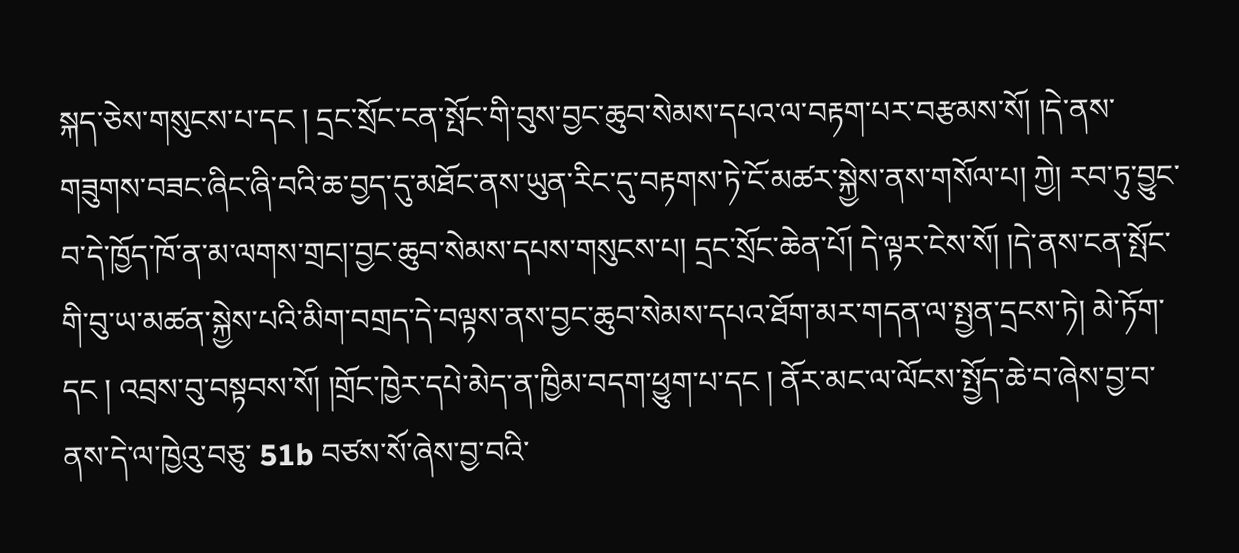སྐད་ཅེས་གསུངས་པ་དང ། དྲང་སྲོང་ངན་སྤོང་གི་བུས་བྱང་ཆུབ་སེམས་དཔའ་ལ་བརྟག་པར་བརྩམས་སོ། །དེ་ནས་གཟུགས་བཟང་ཞིང་ཞི་བའི་ཆ་བྱད་དུ་མཐོང་ནས་ཡུན་རིང་དུ་བརྟགས་ཏེ་ངོ་མཚར་སྐྱེས་ནས་གསོལ་པ། ཀྱེ། རབ་ཏུ་བྱུང་བ་དེ་ཁྱོད་ཁོ་ན་མ་ལགས་གྲང།་བྱང་ཆུབ་སེམས་དཔས་གསུངས་པ། དྲང་སྲོང་ཆེན་པོ། དེ་ལྟར་ངེས་སོ། །དེ་ནས་ངན་སྤོང་གི་བུ་ཡ་མཚན་སྐྱེས་པའི་མིག་བགྲད་དེ་བལྟས་ནས་བྱང་ཆུབ་སེམས་དཔའ་ཐོག་མར་གདན་ལ་སྤྱན་དྲངས་ཏེ། མེ་ཏོག་དང ། འབྲས་བུ་བསྟབས་སོ། །གྲོང་ཁྱེར་དཔེ་མེད་ན་ཁྱིམ་བདག་ཕྱུག་པ་དང ། ནོར་མང་ལ་ལོངས་སྤྱོད་ཆེ་བ་ཞེས་བྱ་བ་ནས་དེ་ལ་ཁྱེའུ་བཅུ་ 51b བཙས་སོ་ཞེས་བྱ་བའི་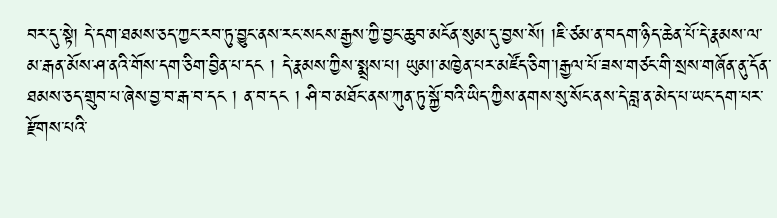བར་དུ་སྟེ། དེ་དག་ཐམས་ཅད་ཀྱང་རབ་ཏུ་བྱུང་ནས་རང་སངས་རྒྱས་ཀྱི་བྱང་ཆུབ་མངོན་སུམ་དུ་བྱས་སོ། །ཇི་ཙམ་ན་བདག་ཉིད་ཆེན་པོ་དེ་རྣམས་ལ་མ་རྒན་མོས་ཤ་ནའི་གོས་དག་ཅིག་བྱིན་པ་དང ། དེ་རྣམས་ཀྱིས་སྨྲས་པ། ཡུམ།་མཁྱེན་པར་མཛོད་ཅིག་།རྒྱལ་པོ་ཟས་གཙང་གི་སྲས་གཞོན་ནུ་དོན་ཐམས་ཅད་གྲུབ་པ་ཞེས་བྱ་བ་རྒ་བ་དང ། ན་བ་དང ། ཤི་བ་མཐོང་ནས་ཀུན་ཏུ་སྐྱོ་བའི་ཡིད་ཀྱིས་ནགས་སུ་སོང་ནས་དེ་བླ་ན་མེད་པ་ཡང་དག་པར་རྫོགས་པའི་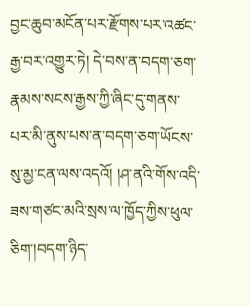བྱང་ཆུབ་མངོན་པར་རྫོགས་པར་འཚང་རྒྱ་བར་འགྱུར་ཏེ། དེ་བས་ན་བདག་ཅག་རྣམས་སངས་རྒྱས་ཀྱི་ཞིང་དུ་གནས་པར་མི་ནུས་པས་ན་བདག་ཅག་ཡོངས་སུ་མྱ་ངན་ལས་འདའོ། །ཤ་ནའི་གོས་འདི་ཟས་གཙང་མའི་སྲས་ལ་ཁྱོད་ཀྱིས་ཕུལ་ཅིག་།བདག་ཉིད་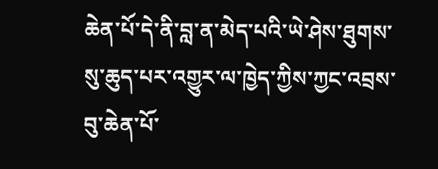ཆེན་པོ་དེ་ནི་བླ་ན་མེད་པའི་ཡེ་ཤེས་ཐུགས་སུ་ཆུད་པར་འགྱུར་ལ་ཁྱེད་ཀྱིས་ཀྱང་འབྲས་བུ་ཆེན་པོ་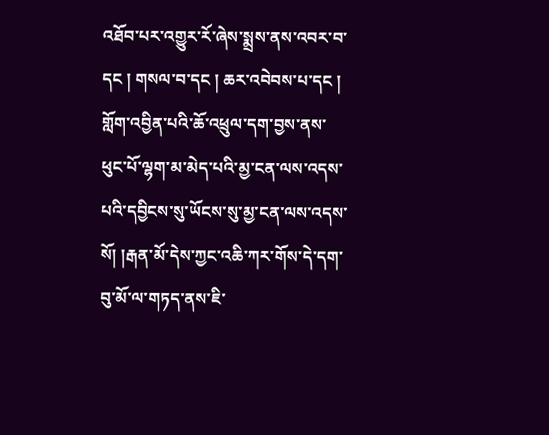འཐོབ་པར་འགྱུར་རོ་ཞེས་སྨྲས་ནས་འབར་བ་དང ། གསལ་བ་དང ། ཆར་འབེབས་པ་དང ། གློག་འབྱིན་པའི་ཆོ་འཕྲུལ་དག་བྱས་ནས་ཕུང་པོ་ལྷག་མ་མེད་པའི་མྱ་ངན་ལས་འདས་པའི་དབྱིངས་སུ་ཡོངས་སུ་མྱ་ངན་ལས་འདས་སོ། །རྒན་མོ་དེས་ཀྱང་འཆི་ཀར་གོས་དེ་དག་བུ་མོ་ལ་གཏད་ནས་ཇི་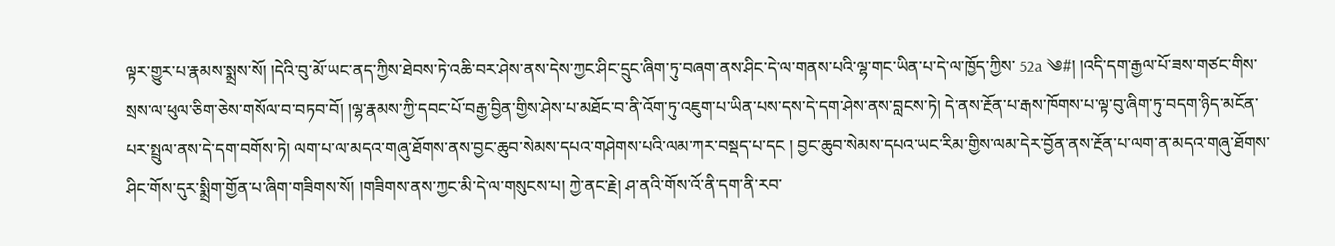ལྟར་གྱུར་པ་རྣམས་སྨྲས་སོ། །དེའི་བུ་མོ་ཡང་ནད་ཀྱིས་ཐེབས་ཏེ་འཆི་བར་ཤེས་ནས་དེས་ཀྱང་ཤིང་དྲུང་ཞིག་ཏུ་བཞག་ནས་ཤིང་དེ་ལ་གནས་པའི་ལྷ་གང་ཡིན་པ་དེ་ལ་ཁྱོད་ཀྱིས་ 52a ༄#། །འདི་དག་རྒྱལ་པོ་ཟས་གཙང་གིས་སྲས་ལ་ཕུལ་ཅིག་ཅེས་གསོལ་བ་བཏབ་བོ། །ལྷ་རྣམས་ཀྱི་དབང་པོ་བརྒྱ་བྱིན་གྱིས་ཤེས་པ་མཐོང་བ་ནི་འོག་ཏུ་འཇུག་པ་ཡིན་པས་དས་དེ་དག་ཤེས་ནས་བླངས་ཏེ། དེ་ནས་རྔོན་པ་རྒས་ཁོགས་པ་ལྟ་བུ་ཞིག་ཏུ་བདག་ཉིད་མངོན་པར་སྤྲུལ་ནས་དེ་དག་བགོས་ཏེ། ལག་པ་ལ་མདའ་གཞུ་ཐོགས་ནས་བྱང་ཆུབ་སེམས་དཔའ་གཤེགས་པའི་ལམ་ཀར་བསྡད་པ་དང ། བྱང་ཆུབ་སེམས་དཔའ་ཡང་རིམ་གྱིས་ལམ་དེར་བྱོན་ནས་རྔོན་པ་ལག་ན་མདའ་གཞུ་ཐོགས་ཤིང་གོས་དུར་སྨྲིག་གྱོན་པ་ཞིག་གཟིགས་སོ། །གཟིགས་ནས་ཀྱང་མི་དེ་ལ་གསུངས་པ། ཀྱེ་ནང་རྗེ། ཤ་ནའི་གོས་འོ་ནི་དག་ནི་རབ་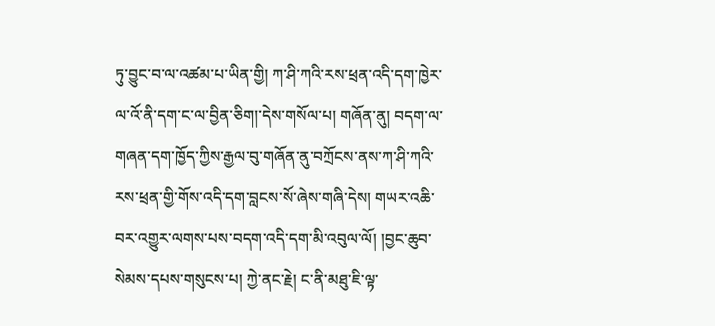ཏུ་བྱུང་བ་ལ་འཚམ་པ་ཡིན་གྱི། ཀ་ཤི་ཀའི་རས་ཕྲན་འདི་དག་ཁྱེར་ལ་འོ་ནི་དག་ང་ལ་བྱིན་ཅིག།་དེས་གསོལ་པ། གཞོན་ནུ། བདག་ལ་གཞན་དག་ཁྱོད་ཀྱིས་རྒྱལ་བུ་གཞོན་ནུ་བཀྲོངས་ནས་ཀ་ཤི་ཀའི་རས་ཕྲན་གྱི་གོས་འདི་དག་བླངས་སོ་ཞེས་གཞི་དེས། གཡར་འཆི་བར་འགྱུར་ལགས་པས་བདག་འདི་དག་མི་འབུལ་ལོ། །བྱང་ཆུབ་སེམས་དཔས་གསུངས་པ། ཀྱེ་ནང་རྗེ། ང་ནི་མཐུ་ཇི་ལྟ་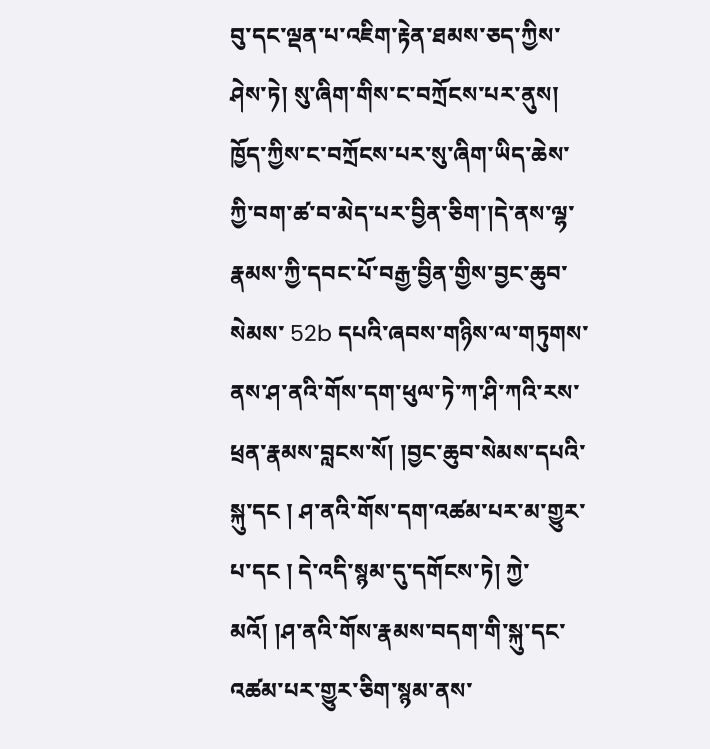བུ་དང་ལྡན་པ་འཇིག་རྟེན་ཐམས་ཅད་ཀྱིས་ཤེས་ཏེ། སུ་ཞིག་གིས་ང་བཀྲོངས་པར་ནུས། ཁྱོད་ཀྱིས་ང་བཀྲོངས་པར་སུ་ཞིག་ཡིད་ཆེས་ཀྱི་བག་ཚ་བ་མེད་པར་བྱིན་ཅིག་།དེ་ནས་ལྷ་རྣམས་ཀྱི་དབང་པོ་བརྒྱ་བྱིན་གྱིས་བྱང་ཆུབ་སེམས་ 52b དཔའི་ཞབས་གཉིས་ལ་གཏུགས་ནས་ཤ་ནའི་གོས་དག་ཕུལ་ཏེ་ཀ་ཤི་ཀའི་རས་ཕྲན་རྣམས་བླངས་སོ། །བྱང་ཆུབ་སེམས་དཔའི་སྐུ་དང ། ཤ་ནའི་གོས་དག་འཚམ་པར་མ་གྱུར་པ་དང ། དེ་འདི་སྙམ་དུ་དགོངས་ཏེ། ཀྱེ་མའོ། །ཤ་ནའི་གོས་རྣམས་བདག་གི་སྐུ་དང་འཚམ་པར་གྱུར་ཅིག་སྙམ་ནས་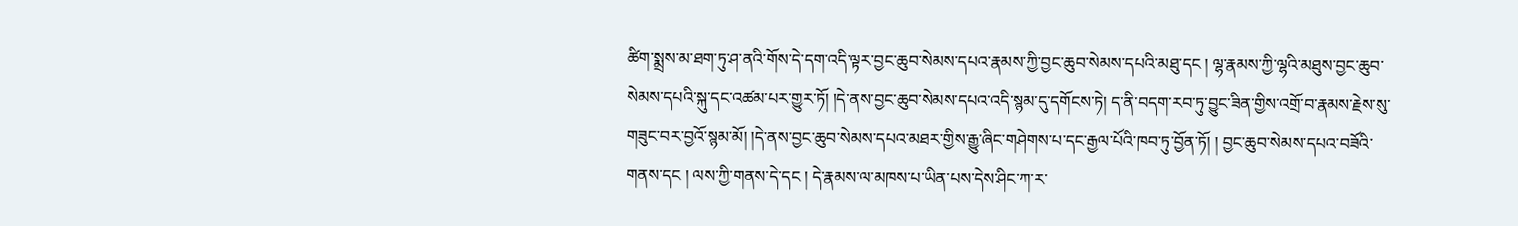ཚིག་སྨྲས་མ་ཐག་ཏུ་ཤ་ནའི་གོས་དེ་དག་འདི་ལྟར་བྱང་ཆུབ་སེམས་དཔའ་རྣམས་ཀྱི་བྱང་ཆུབ་སེམས་དཔའི་མཐུ་དང ། ལྷ་རྣམས་ཀྱི་ལྷའི་མཐུས་བྱང་ཆུབ་སེམས་དཔའི་སྐུ་དང་འཚམ་པར་གྱུར་ཏོ། །དེ་ནས་བྱང་ཆུབ་སེམས་དཔའ་འདི་སྙམ་དུ་དགོངས་ཏེ། ད་ནི་བདག་རབ་ཏུ་བྱུང་ཟིན་གྱིས་འགྲོ་བ་རྣམས་རྗེས་སུ་གཟུང་བར་བྱའོ་སྙམ་མོ། །དེ་ནས་བྱང་ཆུབ་སེམས་དཔའ་མཐར་གྱིས་རྒྱུ་ཞིང་གཤེགས་པ་དང་རྒྱལ་པོའི་ཁབ་ཏུ་བྱོན་ཏོ། ། བྱང་ཆུབ་སེམས་དཔའ་བཟོའི་གནས་དང ། ལས་ཀྱི་གནས་དེ་དང ། དེ་རྣམས་ལ་མཁས་པ་ཡིན་པས་དེས་ཤིང་ཀ་ར་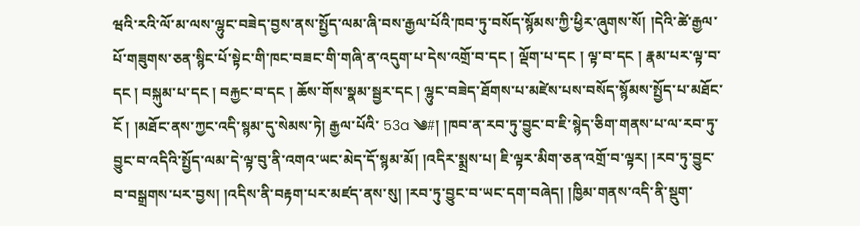ཝའི་རའི་ལོ་མ་ལས་ལྷུང་བཟེད་བྱས་ནས་སྤྱོད་ལམ་ཞི་བས་རྒྱལ་པོའི་ཁབ་ཏུ་བསོད་སྙོམས་ཀྱི་ཕྱིར་ཞུགས་སོ། །དེའི་ཚེ་རྒྱལ་པོ་གཟུགས་ཅན་སྙིང་པོ་སྟེང་གི་ཁང་བཟང་གི་གཞི་ན་འདུག་པ་དེས་འགྲོ་བ་དང ། ལྡོག་པ་དང ། ལྟ་བ་དང ། རྣམ་པར་ལྟ་བ་དང ། བསྐུམ་པ་དང ། བརྐྱང་བ་དང ། ཆོས་གོས་སྣམ་སྦྱར་དང ། ལྷུང་བཟེད་ཐོགས་པ་མཛེས་པས་བསོད་སྙོམས་སྤྱོད་པ་མཐོང་ངོ ། །མཐོང་ནས་ཀྱང་འདི་སྙམ་དུ་སེམས་ཏེ། རྒྱལ་པོའི་ 53a ༄#། །ཁབ་ན་རབ་ཏུ་བྱུང་བ་ཇི་སྙེད་ཅིག་གནས་པ་ལ་རབ་ཏུ་བྱུང་བ་འདིའི་སྤྱོད་ལམ་དེ་ལྟ་བུ་ནི་འགའ་ཡང་མེད་དོ་སྙམ་མོ། །འདིར་སྨྲས་པ། ཇི་ལྟར་མིག་ཅན་འགྲོ་བ་ལྟར། །རབ་ཏུ་བྱུང་བ་བསྒྲགས་པར་བྱས། །འདིས་ནི་བརྟག་པར་མཛད་ནས་སུ། །རབ་ཏུ་བྱུང་བ་ཡང་དག་བཞེད། །ཁྱིམ་གནས་འདི་ནི་སྡུག་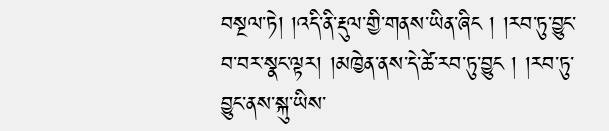བསྔལ་ཏེ། །འདི་ནི་རྡུལ་གྱི་གནས་ཡིན་ཞིང ། །རབ་ཏུ་བྱུང་བ་བར་སྣང་ལྟར། །མཁྱེན་ནས་དེ་ཚེ་རབ་ཏུ་བྱུང ། །རབ་ཏུ་བྱུང་ནས་སྐུ་ཡིས་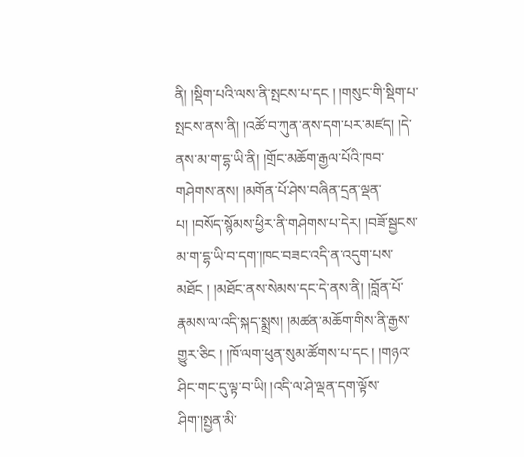ནི། །སྡིག་པའི་ལས་ནི་སྤངས་པ་དང ། །གསུང་གི་སྡིག་པ་སྤངས་ནས་ནི། །འཚོ་བ་ཀུན་ནས་དག་པར་མཛད། །དེ་ནས་མ་ག་དྷ་ཡི་ནི། །གྲོང་མཆོག་རྒྱལ་པོའི་ཁབ་གཤེགས་ནས། །མགོན་པོ་ཤེས་བཞིན་དྲན་ལྡན་པ། །བསོད་སྙོམས་ཕྱིར་ནི་གཤེགས་པ་དེར། །བཟོ་སྦྱངས་མ་ག་དྷ་ཡི་བ་དག་།ཁང་བཟང་འདི་ན་འདུག་པས་མཐོང ། །མཐོང་ནས་སེམས་དང་དེ་ནས་ནི། །བློན་པོ་རྣམས་ལ་འདི་སྐད་སྨྲས། །མཚན་མཆོག་གིས་ནི་རྒྱས་གྱུར་ཅིང ། །ཁོ་ལག་ཕུན་སུམ་ཚོགས་པ་དང ། །གཉའ་ཤིང་གང་དུ་ལྟ་བ་ཡི། །འདི་ལ་ཤེ་ལྡན་དག་ལྟོས་ཤིག་།སྤྱན་མི་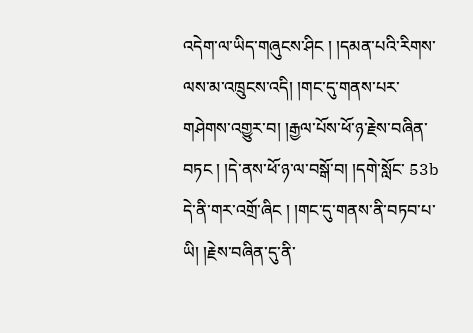འདེག་ལ་ཡིད་གཞུངས་ཤིང ། །དམན་པའི་རིགས་ལས་མ་འཁྲུངས་འདི། །གང་དུ་གནས་པར་གཤེགས་འགྱུར་བ། །རྒྱལ་པོས་ཕོ་ཉ་རྗེས་བཞིན་བཏང ། །དེ་ནས་ཕོ་ཉ་ལ་བསྒོ་བ། །དགེ་སློང་ 53b དེ་ནི་གར་འགྲོ་ཞིང ། །གང་དུ་གནས་ནི་བཏབ་པ་ཡི། །རྗེས་བཞིན་དུ་ནི་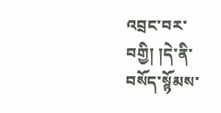འབྲང་བར་བགྱི། །དེ་ནི་བསོད་སྙོམས་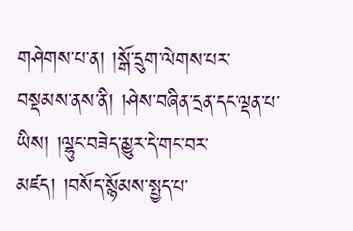གཤེགས་པ་ན། །སྒོ་དྲུག་ལེགས་པར་བསྡམས་ནས་ནི། །ཤེས་བཞིན་དྲན་དང་ལྡན་པ་ཡིས། །ལྷུང་བཟེད་མྱུར་དེ་གང་བར་མཛད། །བསོད་སྙོམས་སྤྱད་པ་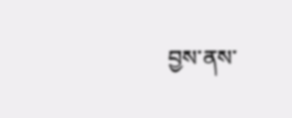བྱས་ནས་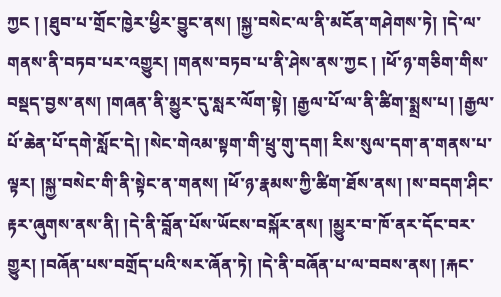ཀྱང ། །ཐུབ་པ་གྲོང་ཁྱེར་ཕྱིར་བྱུང་ནས། །སྐྱ་བསེང་ལ་ནི་མངོན་གཤེགས་ཏེ། །དེ་ལ་གནས་ནི་བཏབ་པར་འགྱུར། །གནས་བཏབ་པ་ནི་ཤེས་ནས་ཀྱང ། །ཕོ་ཉ་གཅིག་གིས་བསྡད་བྱས་ནས། །གཞན་ནི་མྱུར་དུ་སླར་ལོག་སྟེ། །རྒྱལ་པོ་ལ་ནི་ཚིག་སྨྲས་པ། །རྒྱལ་པོ་ཆེན་པོ་དགེ་སློང་དེ། །སེང་གེའམ་སྟག་གི་ཕྲུ་གུ་དག། རིས་སུལ་དག་ན་གནས་པ་ལྟར། །སྐྱ་བསེང་གི་ནི་སྟེང་ན་གནས། །ཕོ་ཉ་རྣམས་ཀྱི་ཚིག་ཐོས་ནས། །ས་བདག་ཤིང་རྟར་ཞུགས་ནས་ནི། །དེ་ནི་བློན་པོས་ཡོངས་བསྐོར་ནས། །མྱུར་བ་ཁོ་ནར་དོང་བར་གྱུར། །བཞོན་པས་བགྲོད་པའི་སར་ཞོན་ཏེ། །དེ་ནི་བཞོན་པ་ལ་བབས་ནས། །རྐང་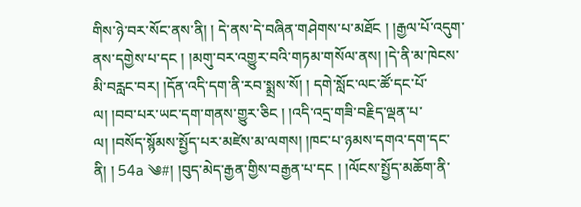གིས་ཉེ་བར་སོང་ནས་ནི། ། དེ་ནས་དེ་བཞིན་གཤེགས་པ་མཐོང ། །རྒྱལ་པོ་འདུག་ནས་དགྱེས་པ་དང ། །མགུ་བར་འགྱུར་བའི་གཏམ་གསོལ་ནས། །དེ་ནི་མ་ཁེངས་མི་བརླང་བར། །དོན་འདི་དག་ནི་རབ་སྨྲས་སོ། ། དགེ་སློང་ལང་ཚོ་དང་པོ་ལ། །བབ་པར་ཡང་དག་གནས་གྱུར་ཅིང ། །འདི་འདྲ་གཟི་བརྗིད་ལྡན་པ་ལ། །བསོད་སྙོམས་སྤྱོད་པར་མཛེས་མ་ལགས། །ཁང་པ་ཉམས་དགའ་དག་དང་ནི། ། 54a ༄#། །བུད་མེད་རྒྱན་གྱིས་བརྒྱན་པ་དང ། །ལོངས་སྤྱོད་མཆོག་ནི་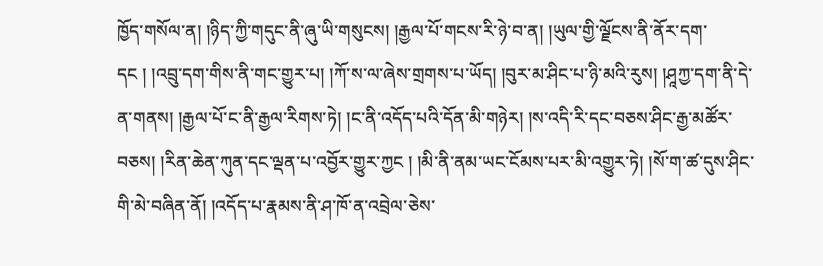ཁྱོད་གསོལ་ན། །ཉིད་ཀྱི་གདུང་ནི་ཞུ་ཡི་གསུངས། །རྒྱལ་པོ་གངས་རི་ཉེ་བ་ན། །ཡུལ་གྱི་ལྗོངས་ནི་ནོར་དག་དང ། །འབྲུ་དག་གིས་ནི་གང་གྱུར་པ། །ཀོ་ས་ལ་ཞེས་གྲགས་པ་ཡོད། །བུར་མ་ཤིང་པ་ཉི་མའི་རུས། །ཤཱཀྱ་དག་ནི་དེ་ན་གནས། །རྒྱལ་པོ་ང་ནི་རྒྱལ་རིགས་ཏེ། །ང་ནི་འདོད་པའི་དོན་མི་གཉེར། །ས་འདི་རི་དང་བཅས་ཤིང་རྒྱ་མཚོར་བཅས། །རིན་ཆེན་ཀུན་དང་ལྡན་པ་འབྱོར་གྱུར་ཀྱང ། །མི་ནི་ནམ་ཡང་ངོམས་པར་མི་འགྱུར་ཏེ། །སོ་ག་ཚ་དུས་ཤིང་གི་མེ་བཞིན་ནོ། །འདོད་པ་རྣམས་ནི་ཤ་ཁོ་ན་འབྲེལ་ཅེས་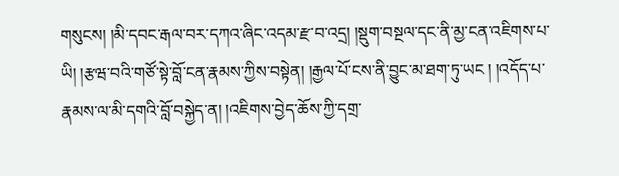གསུངས། །མི་དབང་རྒལ་བར་དཀའ་ཞིང་འདམ་རྫ་བ་འདྲ། །སྡུག་བསྔལ་དང་ནི་མྱ་ངན་འཇིགས་པ་ཡི། །རྩཝ་བའི་གཙོ་སྟེ་བློ་ངན་རྣམས་ཀྱིས་བསྟེན། །རྒྱལ་པོ་ངས་ནི་བྱུང་མ་ཐག་ཏུ་ཡང ། །འདོད་པ་རྣམས་ལ་མི་དགའི་བློ་བསྐྱེད་ན། །འཇིགས་བྱེད་ཆོས་ཀྱི་དགྲ་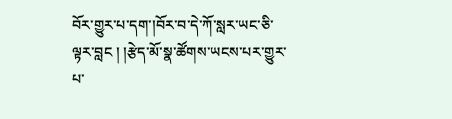བོར་གྱུར་པ་དག་།བོར་བ་དེ་ཀོ་སླར་ཡང་ཅི་ལྟར་བླང ། །རྩེད་མོ་སྣ་ཚོགས་ཡངས་པར་གྱུར་པ་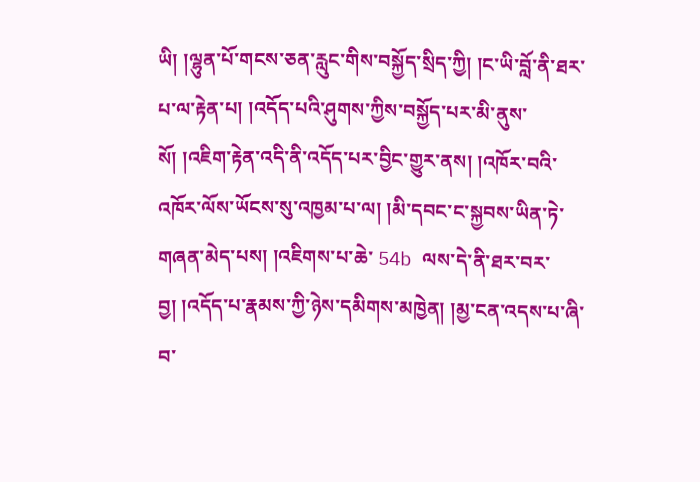ཡི། །ལྷུན་པོ་གངས་ཅན་རླུང་གིས་བསྐྱོད་སྲིད་ཀྱི། །ང་ཡི་བློ་ནི་ཐར་པ་ལ་རྟེན་པ། །འདོད་པའི་ཤུགས་ཀྱིས་བསྐྱོད་པར་མི་ནུས་སོ། །འཇིག་རྟེན་འདི་ནི་འདོད་པར་བྱིང་གྱུར་ནས། །འཁོར་བའི་འཁོར་ལོས་ཡོངས་སུ་འཁྱམ་པ་ལ། །མི་དབང་ང་སྐྱབས་ཡིན་ཏེ་གཞན་མེད་པས། །འཇིགས་པ་ཆེ་ 54b ལས་དེ་ནི་ཐར་བར་བྱ། །འདོད་པ་རྣམས་ཀྱི་ཉེས་དམིགས་མཁྱེན། །མྱ་ངན་འདས་པ་ཞི་བ་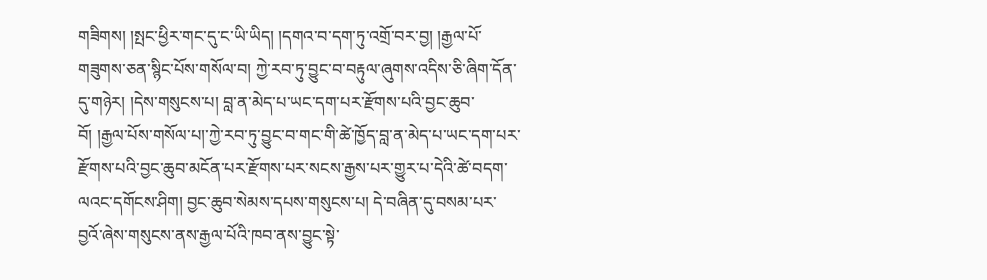གཟིགས། །སྤང་ཕྱིར་གང་དུ་ང་ཡི་ཡིད། །དགའ་བ་དག་ཏུ་འགྲོ་བར་བྱ། །རྒྱལ་པོ་གཟུགས་ཅན་སྙིང་པོས་གསོལ་བ། ཀྱེ་རབ་ཏུ་བྱུང་བ་བརྟུལ་ཞུགས་འདིས་ཅི་ཞིག་དོན་དུ་གཉེར། །དེས་གསུངས་པ། བླ་ན་མེད་པ་ཡང་དག་པར་རྫོགས་པའི་བྱང་ཆུབ་བོ། །རྒྱལ་པོས་གསོལ་པ།་ཀྱེ་རབ་ཏུ་བྱུང་བ་གང་གི་ཚེ་ཁྱོད་བླ་ན་མེད་པ་ཡང་དག་པར་རྫོགས་པའི་བྱང་ཆུབ་མངོན་པར་རྫོགས་པར་སངས་རྒྱས་པར་གྱུར་པ་དེའི་ཚེ་བདག་ལའང་དགོངས་ཤིག། བྱང་ཆུབ་སེམས་དཔས་གསུངས་པ། དེ་བཞིན་དུ་བསམ་པར་བྱའོ་ཞེས་གསུངས་ནས་རྒྱལ་པོའི་ཁབ་ནས་བྱུང་སྟེ་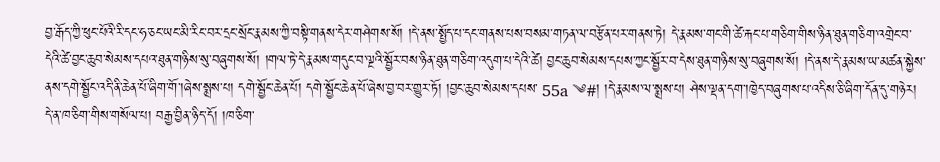བྱ་རྒོད་ཀྱི་ཕུང་པོའི་རི་དང་ཧ་ཅང་ཡང་མི་རིང་བར་དྲང་སྲོང་རྣམས་ཀྱི་བསྟི་གནས་དེར་གཤེགས་སོ། །དེ་ནས་སྤྱོད་པ་དང་གནས་པས་བསམ་གཏན་ལ་བརྩོན་པར་གནས་ཏེ། དེ་རྣམས་གང་གི་ཚེ་རྐང་པ་གཅིག་གིས་ཉིན་ཐུན་གཅིག་འགྲེང་བ་དེའི་ཚེ་བྱང་ཆུབ་སེམས་དཔའ་ཐུན་གཉིས་སུ་བཞུགས་སོ། །གལ་ཏེ་དེ་རྣམས་གདུང་བ་ལྔའི་སྦྱོར་བས་ཉིན་ཐུན་གཅིག་འདུག་པ་དེའི་ཚེ། བྱང་ཆུབ་སེམས་དཔས་ཀྱང་སྦྱོར་བ་དེས་ཐུན་གཉིས་སུ་བཞུགས་སོ། །དེ་ནས་དེ་རྣམས་ཡ་མཚན་སྐྱེས་ནས་དགེ་སྦྱོང་འདི་ནི་ཆེན་པོ་ཞིག་གོ་།ཞེས་སྨྲས་པ། དགེ་སྦྱོང་ཆེན་པོ། དགེ་སྦྱོང་ཆེན་པོ་ཞེས་བྱ་བར་གྱུར་ཏོ། །བྱང་ཆུབ་སེམས་དཔས་ 55a ༄#། །དེ་རྣམས་ལ་སྨྲས་པ། ཤེས་ལྡན་དག་།ཁྱེད་བཞུགས་པ་འདིས་ཅི་ཞིག་དོན་དུ་གཉེར། དེ་ན་ཁ་ཅིག་གིས་གསོལ་པ། བརྒྱ་བྱིན་ཉིད་དོ། །ཁ་ཅིག་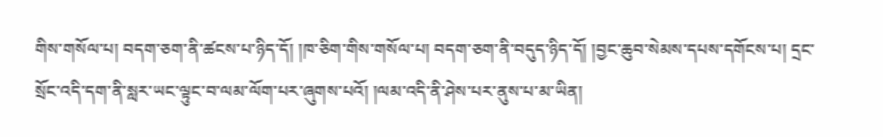གིས་གསོལ་པ། བདག་ཅག་ནི་ཚངས་པ་ཉིད་དོ། །ཁ་ཅིག་གིས་གསོལ་པ། བདག་ཅག་ནི་བདུད་ཉིད་དོ། །བྱང་ཆུབ་སེམས་དཔས་དགོངས་པ། དྲང་སྲོང་འདི་དག་ནི་སླར་ཡང་ལྟུང་བ་ལམ་ལོག་པར་ཞུགས་པའོ། །ལམ་འདི་ནི་ཤེས་པར་ནུས་པ་མ་ཡིན།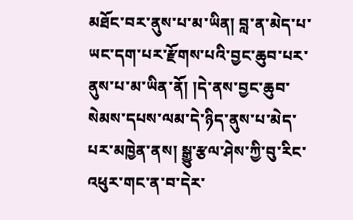མཐོང་བར་ནུས་པ་མ་ཡིན། བླ་ན་མེད་པ་ཡང་དག་པར་རྫོགས་པའི་བྱང་ཆུབ་པར་ནུས་པ་མ་ཡིན་ནོ། །དེ་ནས་བྱང་ཆུབ་སེམས་དཔས་ལམ་དེ་ཉིད་ནུས་པ་མེད་པར་མཁྱེན་ནས། སྒྱུ་རྩལ་ཤེས་ཀྱི་བུ་རིང་འཕུར་གང་ན་བ་དེར་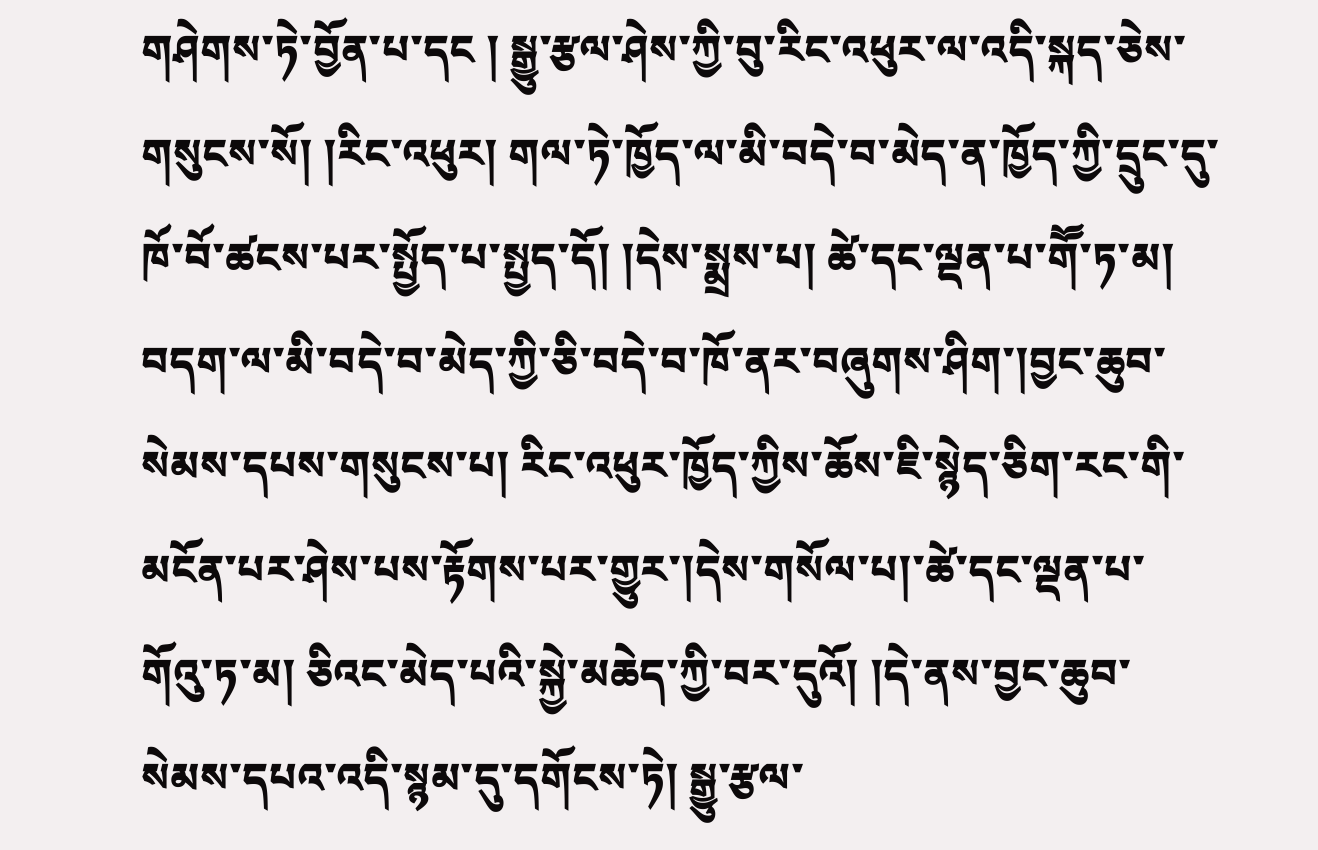གཤེགས་ཏེ་བྱོན་པ་དང ། སྒྱུ་རྩལ་ཤེས་ཀྱི་བུ་རིང་འཕུར་ལ་འདི་སྐད་ཅེས་གསུངས་སོ། །རིང་འཕུར། གལ་ཏེ་ཁྱོད་ལ་མི་བདེ་བ་མེད་ན་ཁྱོད་ཀྱི་དྲུང་དུ་ཁོ་བོ་ཚངས་པར་སྤྱོད་པ་སྤྱད་དོ། །དེས་སྨྲས་པ། ཚེ་དང་ལྡན་པ་གཽ་ཏ་མ། བདག་ལ་མི་བདེ་བ་མེད་ཀྱི་ཅི་བདེ་བ་ཁོ་ནར་བཞུགས་ཤིག་།བྱང་ཆུབ་སེམས་དཔས་གསུངས་པ། རིང་འཕུར་ཁྱོད་ཀྱིས་ཆོས་ཇི་སྙེད་ཅིག་རང་གི་མངོན་པར་ཤེས་པས་རྟོགས་པར་གྱུར་།དེས་གསོལ་པ།་ཚེ་དང་ལྡན་པ་གོའུ་ཏ་མ། ཅིའང་མེད་པའི་སྐྱེ་མཆེད་ཀྱི་བར་དུའོ། །དེ་ནས་བྱང་ཆུབ་སེམས་དཔའ་འདི་སྙམ་དུ་དགོངས་ཏེ། སྒྱུ་རྩལ་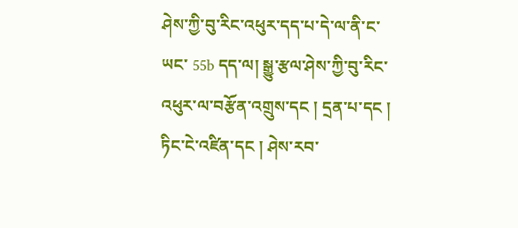ཤེས་ཀྱི་བུ་རིང་འཕུར་དད་པ་དེ་ལ་ནི་ང་ཡང་ 55b དད་ལ། སྒྱུ་རྩལ་ཤེས་ཀྱི་བུ་རིང་འཕུར་ལ་བརྩོན་འགྲུས་དང ། དྲན་པ་དང ། ཏིང་ངེ་འཛིན་དང ། ཤེས་རབ་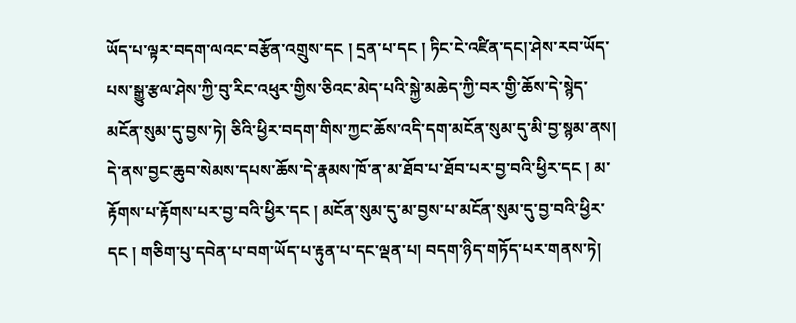ཡོད་པ་ལྟར་བདག་ལའང་བརྩོན་འགྲུས་དང ། དྲན་པ་དང ། ཏིང་ངེ་འཛིན་དང།་ཤེས་རབ་ཡོད་པས་སྒྱུ་རྩལ་ཤེས་ཀྱི་བུ་རིང་འཕུར་གྱིས་ཅིའང་མེད་པའི་སྐྱེ་མཆེད་ཀྱི་བར་གྱི་ཆོས་དེ་སྙེད་མངོན་སུམ་དུ་བྱས་ཏེ། ཅིའི་ཕྱིར་བདག་གིས་ཀྱང་ཆོས་འདི་དག་མངོན་སུམ་དུ་མི་བྱ་སྙམ་ནས། དེ་ནས་བྱང་ཆུབ་སེམས་དཔས་ཆོས་དེ་རྣམས་ཁོ་ན་མ་ཐོབ་པ་ཐོབ་པར་བྱ་བའི་ཕྱིར་དང ། མ་རྟོགས་པ་རྟོགས་པར་བྱ་བའི་ཕྱིར་དང ། མངོན་སུམ་དུ་མ་བྱས་པ་མངོན་སུམ་དུ་བྱ་བའི་ཕྱིར་དང ། གཅིག་པུ་དབེན་པ་བག་ཡོད་པ་རྟུན་པ་དང་ལྡན་པ། བདག་ཉིད་གཏོད་པར་གནས་ཏེ།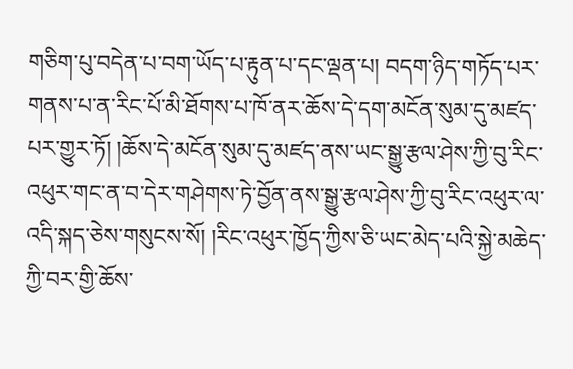གཅིག་པུ་བདེན་པ་བག་ཡོད་པ་རྟུན་པ་དང་ལྡན་པ། བདག་ཉིད་གཏོད་པར་གནས་པ་ན་རིང་པོ་མི་ཐོགས་པ་ཁོ་ནར་ཆོས་དེ་དག་མངོན་སུམ་དུ་མཛད་པར་གྱུར་ཏོ། །ཆོས་དེ་མངོན་སུམ་དུ་མཛད་ནས་ཡང་སྒྱུ་རྩལ་ཤེས་ཀྱི་བུ་རིང་འཕུར་གང་ན་བ་དེར་གཤེགས་ཏེ་བྱོན་ནས་སྒྱུ་རྩལ་ཤེས་ཀྱི་བུ་རིང་འཕུར་ལ་འདི་སྐད་ཅེས་གསུངས་སོ། །རིང་འཕུར་ཁྱོད་ཀྱིས་ཅི་ཡང་མེད་པའི་སྐྱེ་མཆེད་ཀྱི་བར་གྱི་ཆོས་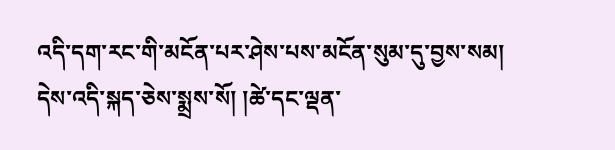འདི་དག་རང་གི་མངོན་པར་ཤེས་པས་མངོན་སུམ་དུ་བྱས་སམ། དེས་འདི་སྐད་ཅེས་སྨྲས་སོ། །ཚེ་དང་ལྡན་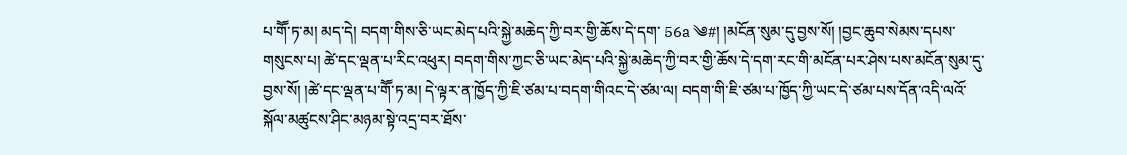པ་གཽ་ཏ་མ། མད་དེ། བདག་གིས་ཅི་ཡང་མེད་པའི་སྐྱེ་མཆེད་ཀྱི་བར་གྱི་ཆོས་དེ་དག་ 56a ༄#། །མངོན་སུམ་དུ་བྱས་སོ། །བྱང་ཆུབ་སེམས་དཔས་གསུངས་པ། ཚེ་དང་ལྡན་པ་རིང་འཕུར། བདག་གིས་ཀྱང་ཅི་ཡང་མེད་པའི་སྐྱེ་མཆེད་ཀྱི་བར་གྱི་ཆོས་དེ་དག་རང་གི་མངོན་པར་ཤེས་པས་མངོན་སུམ་དུ་བྱས་སོ། །ཚེ་དང་ལྡན་པ་གཽ་ཏ་མ། དེ་ལྟར་ན་ཁྱོད་ཀྱི་ཇི་ཙམ་པ་བདག་གིའང་དེ་ཙམ་ལ། བདག་གི་ཇི་ཙམ་པ་ཁྱོད་ཀྱི་ཡང་དེ་ཙམ་པས་དོན་འདི་ལའོ་སྐོལ་མཚུངས་ཤིང་མཉམ་སྟེ་འདྲ་བར་ཐོས་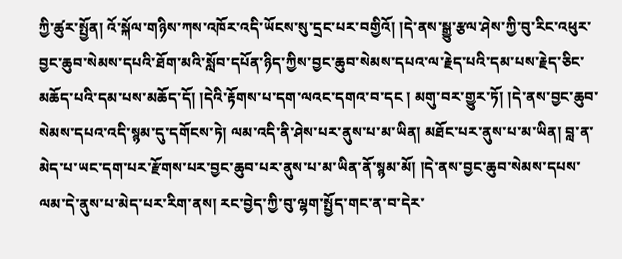ཀྱི་ཚུར་སྤྱོན། འོ་སྐོལ་གཉིས་ཀས་འཁོར་འདི་ཡོངས་སུ་དྲང་པར་བགྱིའོ། །དེ་ནས་སྒྱུ་རྩལ་ཤེས་ཀྱི་བུ་རིང་འཕུར་བྱང་ཆུབ་སེམས་དཔའི་ཐོག་མའི་སློབ་དཔོན་ཉིད་ཀྱིས་བྱང་ཆུབ་སེམས་དཔའ་ལ་རྗེད་པའི་དམ་པས་རྗེད་ཅིང་མཆོད་པའི་དམ་པས་མཆོད་དོ། །དེའི་རྟོགས་པ་དག་ལའང་དགའ་བ་དང ། མགུ་བར་གྱུར་ཏོ། །དེ་ནས་བྱང་ཆུབ་སེམས་དཔའ་འདི་སྙམ་དུ་དགོངས་ཏེ། ལམ་འདི་ནི་ཤེས་པར་ནུས་པ་མ་ཡིན། མཐོང་པར་ནུས་པ་མ་ཡིན། བླ་ན་མེད་པ་ཡང་དག་པར་རྫོགས་པར་བྱང་ཆུབ་པར་ནུས་པ་མ་ཡིན་ནོ་སྙམ་མོ། །དེ་ནས་བྱང་ཆུབ་སེམས་དཔས་ལམ་དེ་ནུས་པ་མེད་པར་རིག་ནས། རང་བྱེད་ཀྱི་བུ་ལྷག་སྤྱོད་གང་ན་བ་དེར་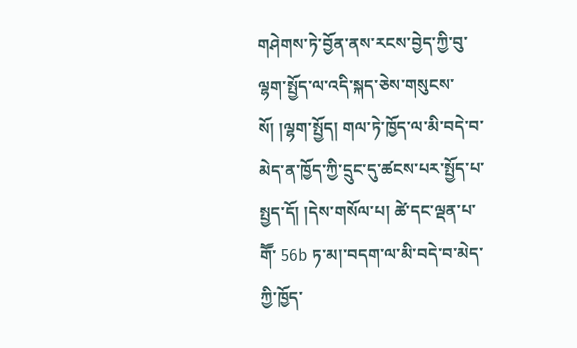གཤེགས་ཏེ་བྱོན་ནས་རངས་བྱེད་ཀྱི་བུ་ལྷག་སྤྱོད་ལ་འདི་སྐད་ཅེས་གསུངས་སོ། །ལྷག་སྤྱོད། གལ་ཏེ་ཁྱོད་ལ་མི་བདེ་བ་མེད་ན་ཁྱོད་ཀྱི་དྲུང་དུ་ཚངས་པར་སྤྱོད་པ་སྤྱད་དོ། །དེས་གསོལ་པ། ཚེ་དང་ལྡན་པ་གཽ་ 56b ཏ་མ།་བདག་ལ་མི་བདེ་བ་མེད་ཀྱི་ཁྱོད་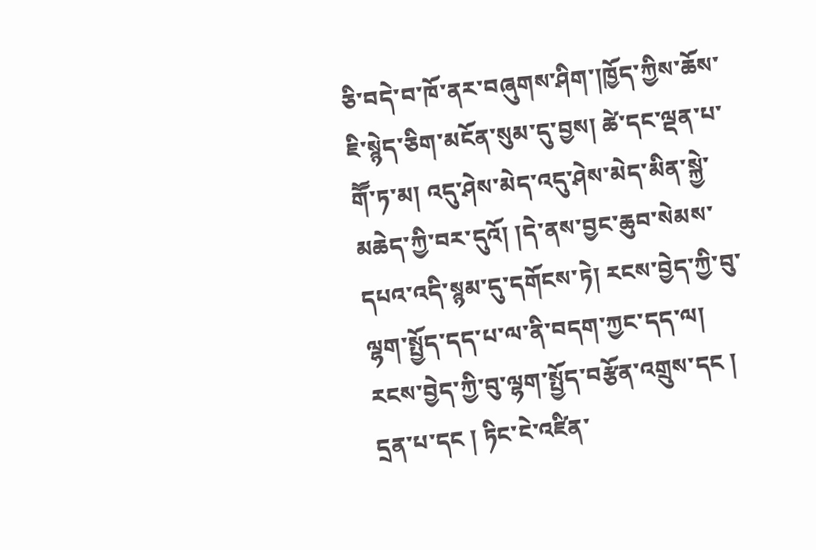ཅི་བདེ་བ་ཁོ་ནར་བཞུགས་ཤིག་།ཁྱོད་ཀྱིས་ཆོས་ཇི་སྙེད་ཅིག་མངོན་སུམ་དུ་བྱས། ཚེ་དང་ལྡན་པ་གཽ་ཏ་མ། འདུ་ཤེས་མེད་འདུ་ཤེས་མེད་མིན་སྐྱེ་མཆེད་ཀྱི་བར་དུའོ། །དེ་ནས་བྱང་ཆུབ་སེམས་དཔའ་འདི་སྙམ་དུ་དགོངས་ཏེ། རངས་བྱེད་ཀྱི་བུ་ལྷག་སྤྱོད་དད་པ་ལ་ནི་བདག་ཀྱང་དད་ལ། རངས་བྱེད་ཀྱི་བུ་ལྷག་སྤྱོད་བརྩོན་འགྲུས་དང ། དྲན་པ་དང ། ཏིང་ངེ་འཛིན་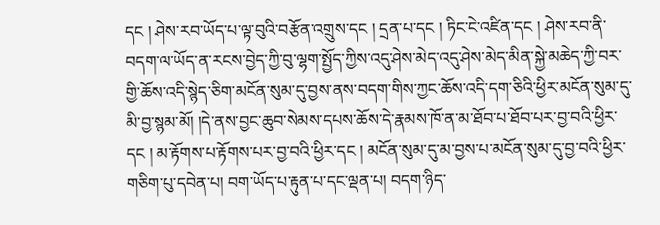དང ། ཤེས་རབ་ཡོད་པ་ལྟ་བུའི་བརྩོན་འགྲུས་དང ། དྲན་པ་དང ། ཏིང་ངེ་འཛིན་དང ། ཤེས་རབ་ནི་བདག་ལ་ཡོད་ན་རངས་བྱེད་ཀྱི་བུ་ལྷག་སྤྱོད་ཀྱིས་འདུ་ཤེས་མེད་འདུ་ཤེས་མེད་མིན་སྐྱེ་མཆེད་ཀྱི་བར་གྱི་ཆོས་འདི་སྙེད་ཅིག་མངོན་སུམ་དུ་བྱས་ནས་བདག་གིས་ཀྱང་ཆོས་འདི་དག་ཅིའི་ཕྱིར་མངོན་སུམ་དུ་མི་བྱ་སྙམ་མོ། །དེ་ནས་བྱང་ཆུབ་སེམས་དཔས་ཆོས་དེ་རྣམས་ཁོ་ན་མ་ཐོབ་པ་ཐོབ་པར་བྱ་བའི་ཕྱིར་དང ། མ་རྟོགས་པ་རྟོགས་པར་བྱ་བའི་ཕྱིར་དང ། མངོན་སུམ་དུ་མ་བྱས་པ་མངོན་སུམ་དུ་བྱ་བའི་ཕྱིར་གཅིག་པུ་དབེན་པ། བག་ཡོད་པ་རྟུན་པ་དང་ལྡན་པ། བདག་ཉིད་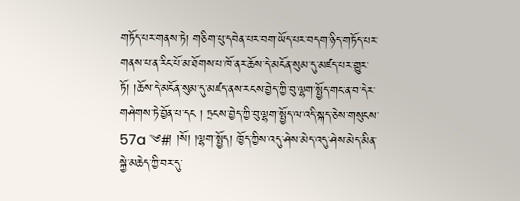གཏོད་པར་གནས་ཏེ། གཅིག་པུ་དབེན་པར་བག་ཡོད་པར་བདག་ཉིད་གཏོད་པར་གནས་པ་ན་རིང་པོ་མ་ཐོགས་པ་ཁོ་ནར་ཆོས་དེ་མངོན་སུམ་དུ་མཛད་པར་གྱུར་ཏོ། །ཆོས་དེ་མངོན་སུམ་དུ་མཛད་ནས་རངས་བྱེད་ཀྱི་བུ་ལྷག་སྤྱོད་གང་ན་བ་དེར་གཤེགས་ཏེ་བྱོན་པ་དང ། ཏྲངས་བྱེད་ཀྱི་བུ་ལྷག་སྤྱོད་ལ་འདི་སྐད་ཅེས་གསུངས་ 57a ༄#། །སོ། །ལྷག་སྤྱོད། ཁྱོད་ཀྱིས་འདུ་ཤེས་མེད་འདུ་ཤེས་མེད་མིན་སྐྱེ་མཆེད་ཀྱི་བར་དུ་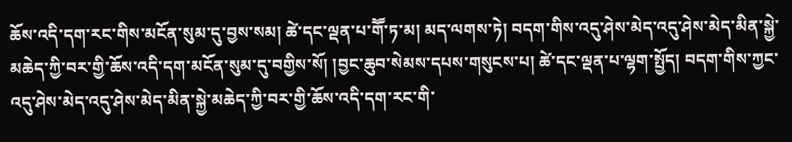ཆོས་འདི་དག་རང་གིས་མངོན་སུམ་དུ་བྱས་སམ། ཚེ་དང་ལྡན་པ་གཽ་ཏ་མ། མད་ལགས་ཏེ། བདག་གིས་འདུ་ཤེས་མེད་འདུ་ཤེས་མེད་མིན་སྐྱེ་མཆེད་ཀྱི་བར་གྱི་ཆོས་འདི་དག་མངོན་སུམ་དུ་བགྱིས་སོ། །བྱང་ཆུབ་སེམས་དཔས་གསུངས་པ། ཚེ་དང་ལྡན་པ་ལྷག་སྤྱོད། བདག་གིས་ཀྱང་འདུ་ཤེས་མེད་འདུ་ཤེས་མེད་མིན་སྐྱེ་མཆེད་ཀྱི་བར་གྱི་ཆོས་འདི་དག་རང་གི་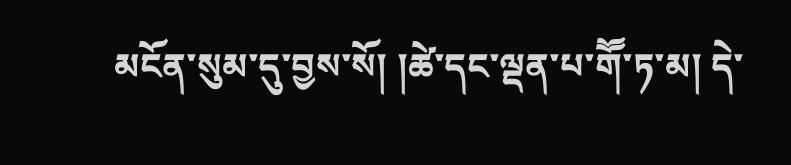མངོན་སུམ་དུ་བྱས་སོ། །ཚེ་དང་ལྡན་པ་གཽ་ཏ་མ། དེ་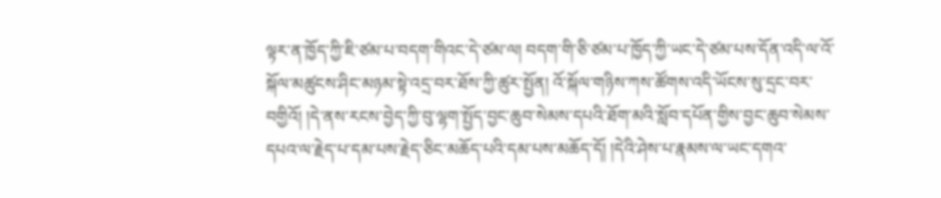ལྟར་ན་ཁྱོད་ཀྱི་ཇི་ཙམ་པ་བདག་གིའང་དེ་ཙམ་ལ། བདག་གི་ཅི་ཙམ་པ་ཁྱོད་ཀྱི་ཡང་དེ་ཙམ་པས་དོན་འདི་ལ་འོ་སྐོལ་མཚུངས་ཤིང་མཉམ་སྟེ་འདྲ་བར་ཐོས་ཀྱི་ཚུར་སྤྱོན། འོ་སྐོལ་གཉིས་ཀས་ཚོགས་འདི་ཡོངས་སུ་དྲང་བར་བགྱིའོ། །དེ་ནས་རངས་བྱེད་ཀྱི་བུ་ལྷག་སྤྱོད་བྱང་ཆུབ་སེམས་དཔའི་ཐོག་མའི་སློབ་དཔོན་གྱིས་བྱང་ཆུབ་སེམས་དཔའ་ལ་རྗེད་པ་དམ་པས་རྗེད་ཅིང་མཆོད་པའི་དམ་པས་མཆོད་དོ། །དེའི་ཤེས་པ་རྣམས་ལ་ཡང་དགའ་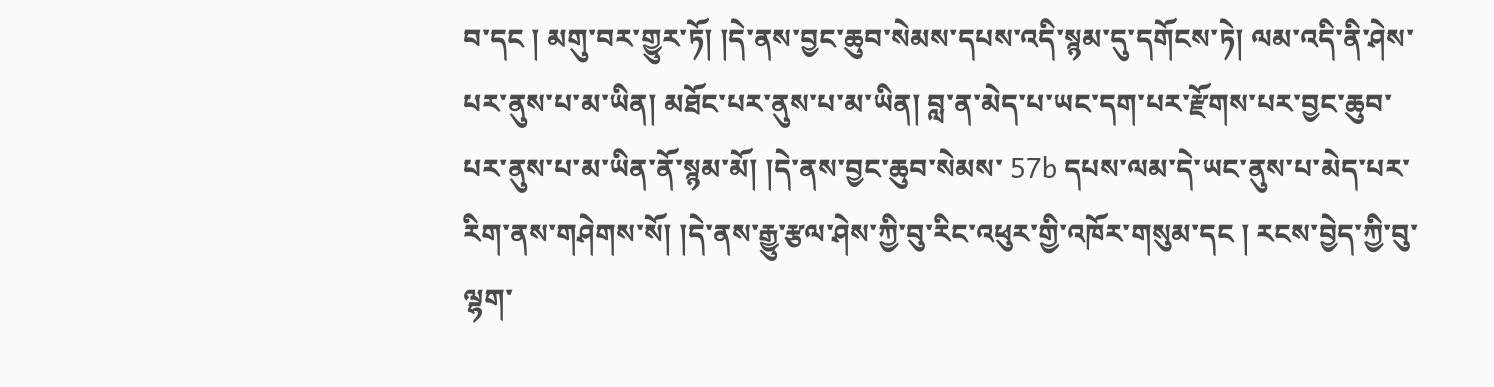བ་དང ། མགུ་བར་གྱུར་ཏོ། །དེ་ནས་བྱང་ཆུབ་སེམས་དཔས་འདི་སྙམ་དུ་དགོངས་ཏེ། ལམ་འདི་ནི་ཤེས་པར་ནུས་པ་མ་ཡིན། མཐོང་པར་ནུས་པ་མ་ཡིན། བླ་ན་མེད་པ་ཡང་དག་པར་རྫོགས་པར་བྱང་ཆུབ་པར་ནུས་པ་མ་ཡིན་ནོ་སྙམ་མོ། །དེ་ནས་བྱང་ཆུབ་སེམས་ 57b དཔས་ལམ་དེ་ཡང་ནུས་པ་མེད་པར་རིག་ནས་གཤེགས་སོ། །དེ་ནས་རྒྱུ་རྩལ་ཤེས་ཀྱི་བུ་རིང་འཕུར་གྱི་འཁོར་གསུམ་དང ། རངས་བྱེད་ཀྱི་བུ་ལྷག་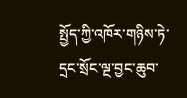སྤྱོད་ཀྱི་འཁོར་གཉིས་ཏེ་དྲང་སྲོང་ལྔ་བྱང་ཆུབ་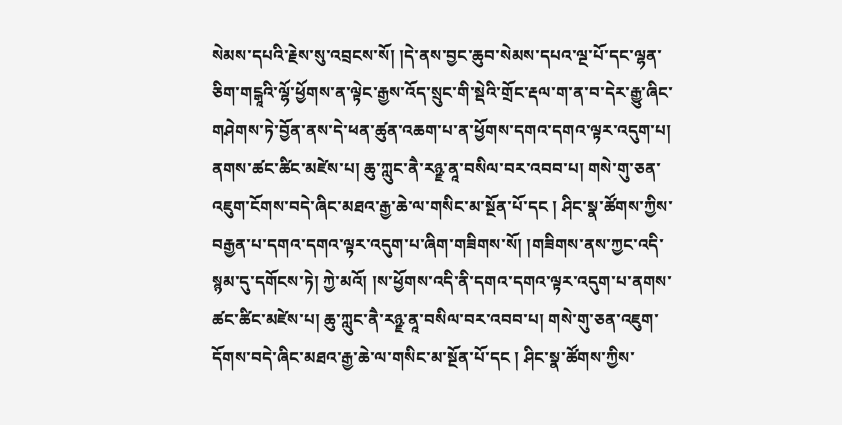སེམས་དཔའི་རྗེས་སུ་འབྲངས་སོ། །དེ་ནས་བྱང་ཆུབ་སེམས་དཔའ་ལྔ་པོ་དང་ལྷན་ཅིག་གངྒཱའི་ལྷོ་ཕྱོགས་ན་ལྟེང་རྒྱས་འོད་སྲུང་གི་སྡེའི་གྲོང་རྡལ་ག་ན་བ་དེར་རྒྱུ་ཞིང་གཤེགས་ཏེ་བྱོན་ནས་དེ་ཕན་ཚུན་འཆག་པ་ན་ཕྱོགས་དགའ་དགའ་ལྟར་འདུག་པ། ནགས་ཚང་ཚིང་མཛེས་པ། ཆུ་ཀླུང་ནཻ་རཉྫ་ནཱ་བསིལ་བར་འབབ་པ། གསེ་གུ་ཅན་འཇུག་ངོགས་བདེ་ཞིང་མཐའ་རྒྱ་ཆེ་ལ་གསིང་མ་སྔོན་པོ་དང ། ཤིང་སྣ་ཚོགས་ཀྱིས་བརྒྱན་པ་དགའ་དགའ་ལྟར་འདུག་པ་ཞིག་གཟིགས་སོ། །གཟིགས་ནས་ཀྱང་འདི་སྙམ་དུ་དགོངས་ཏེ། ཀྱེ་མའོ། །ས་ཕྱོགས་འདི་ནི་དགའ་དགའ་ལྟར་འདུག་པ་ནགས་ཚང་ཚིང་མཛེས་པ། ཆུ་ཀླུང་ནཻ་རཉྫ་ནཱ་བསིལ་བར་འབབ་པ། གསེ་གུ་ཅན་འཇུག་དོགས་བདེ་ཞིང་མཐའ་རྒྱ་ཆེ་ལ་གསིང་མ་སྔོན་པོ་དང ། ཤིང་སྣ་ཚོགས་ཀྱིས་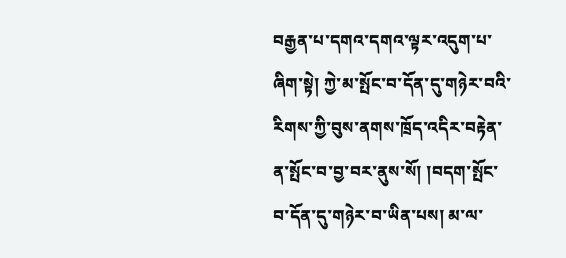བརྒྱན་པ་དགའ་དགའ་ལྟར་འདུག་པ་ཞིག་སྟེ། ཀྱེ་མ་སྤོང་བ་དོན་དུ་གཉེར་བའི་རིགས་ཀྱི་བུས་ནགས་ཁྲོད་འདིར་བརྟེན་ན་སྤོང་བ་བྱ་བར་ནུས་སོ། །བདག་སྤོང་བ་དོན་དུ་གཉེར་བ་ཡིན་པས། མ་ལ་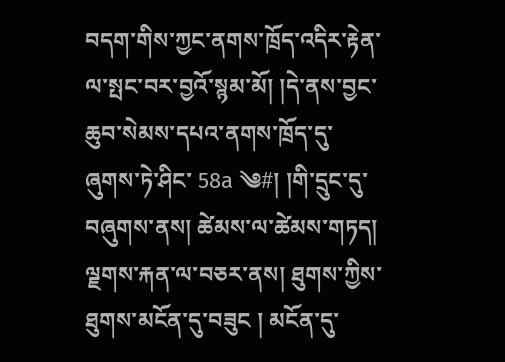བདག་གིས་ཀྱང་ནགས་ཁྲོད་འདིར་རྟེན་ལ་སྤང་བར་བྱའོ་སྙམ་མོ། །དེ་ནས་བྱང་ཆུབ་སེམས་དཔའ་ནགས་ཁྲོད་དུ་ཞུགས་ཏེ་ཤིང་ 58a ༄#། །གི་དྲུང་དུ་བཞུགས་ནས། ཚེམས་ལ་ཚེམས་གཏད། ལྗགས་རྐན་ལ་བཅར་ནས། ཐུགས་ཀྱིས་ཐུགས་མངོན་དུ་བཟུང ། མངོན་དུ་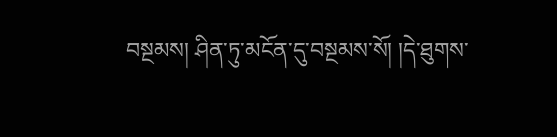བསྔམས། ཤིན་ཏུ་མངོན་དུ་བསྔམས་སོ། །དེ་ཐུགས་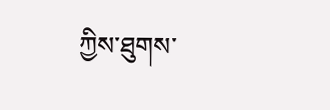ཀྱིས་ཐུགས་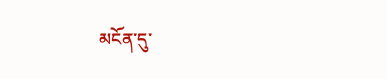མངོན་དུ་